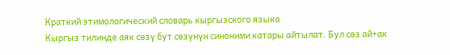Краткий этимологический словарь кыргызского языка
Кыргыз тилинде аяк сөзү бут сөзүнүн синоними катары айтылат. Бул сөз ай+ак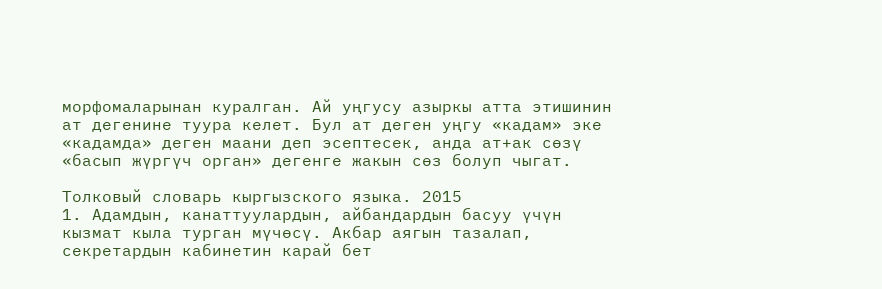морфомаларынан куралган. Ай уңгусу азыркы атта этишинин ат дегенине туура келет. Бул ат деген уңгу «кадам» эке «кадамда» деген маани деп эсептесек, анда ат+ак сөзү «басып жүргүч орган» дегенге жакын сөз болуп чыгат.

Толковый словарь кыргызского языка. 2015
1. Адамдын, канаттуулардын, айбандардын басуу үчүн кызмат кыла турган мүчөсү. Акбар аягын тазалап, секретардын кабинетин карай бет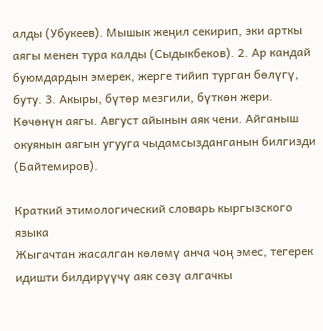алды (Убукеев). Мышык жеңил секирип, эки арткы аягы менен тура калды (Сыдыкбеков). 2. Ар кандай буюмдардын эмерек, жерге тийип турган бөлүгү, буту. 3. Акыры, бүтөр мезгили, бүткөн жери. Көчөнүн аягы. Август айынын аяк чени. Айганыш окуянын аягын угууга чыдамсызданганын билгизди (Байтемиров).

Краткий этимологический словарь кыргызского языка
Жыгачтан жасалган көлөмү анча чоң эмес, тегерек идишти билдирүүчү аяк сөзү алгачкы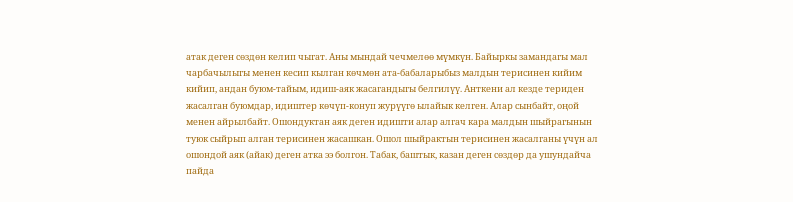атак деген сөздөн келип чыгат. Аны мындай чечмелөө мүмкүн. Байыркы замандагы мал чарбачылыгы менен кесип кылган көчмөн ата-бабаларыбыз малдын терисинен кийим кийип, андан буюм-тайым, идиш-аяк жасагандыгы белгилүү. Анткени ал кезде териден жасалган буюмдар, идиштер көчүп-конуп журүүгө ылайык келген. Алар сынбайт, оңой менен айрылбайт. Ошондуктан аяк деген идишти алар алгач кара малдын шыйрагынын туюк сыйрып алган терисинен жасашкан. Ошол шыйрактын терисинен жасалганы үчүн ал ошондой аяк (айак) деген атка ээ болгон. Табак, баштык, казан деген сөздөр да ушундайча пайда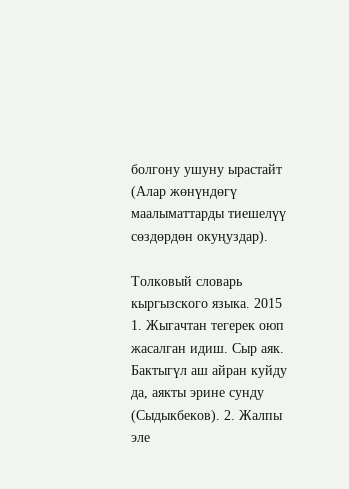болгону ушуну ырастайт (Алар жөнүндөгү маалыматтарды тиешелүү сөздөрдөн окуңуздар).

Толковый словарь кыргызского языка. 2015
1. Жыгачтан тегерек оюп жасалган идиш. Сыр аяк. Бактыгүл аш айран куйду да, аякты эрине сунду (Сыдыкбеков). 2. Жалпы эле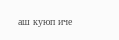аш куюп иче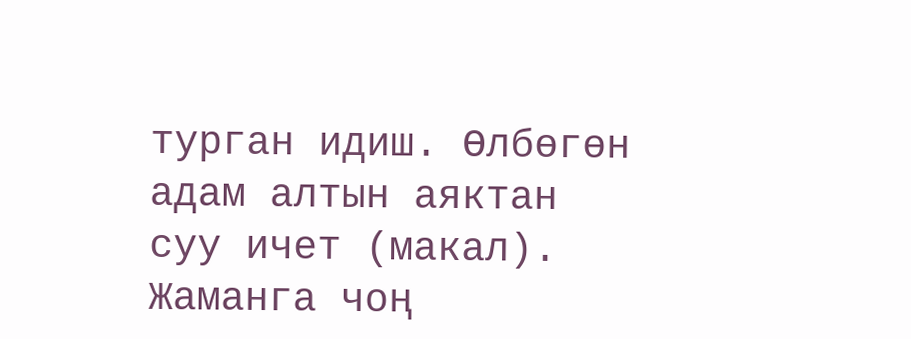турган идиш. Өлбөгөн адам алтын аяктан суу ичет (макал). Жаманга чоң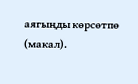аягыңды көрсөтпө (макал).